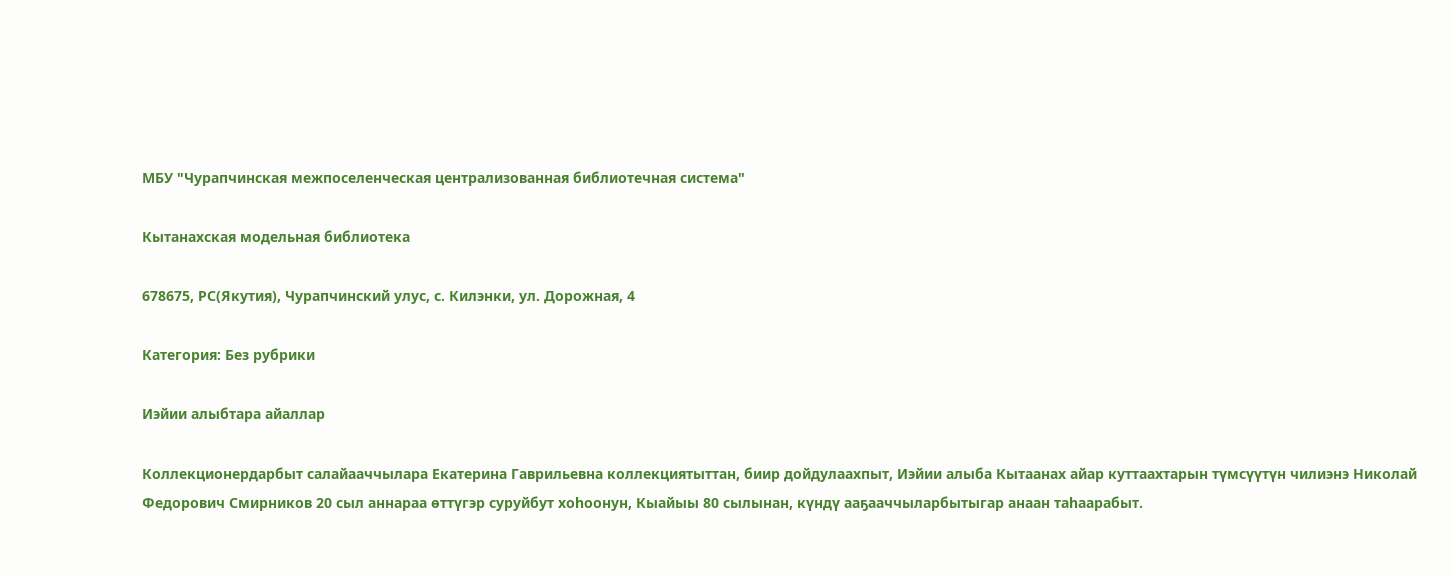МБУ "Чурапчинская межпоселенческая централизованная библиотечная система"

Кытанахская модельная библиотека

678675, РС(Якутия), Чурапчинский улус, с. Килэнки, ул. Дорожная, 4

Категория: Без рубрики

Иэйии алыбтара айаллар

Коллекционердарбыт салайааччылара Екатерина Гаврильевна коллекциятыттан, биир дойдулаахпыт, Иэйии алыба Кытаанах айар куттаахтарын түмсүүтүн чилиэнэ Николай Федорович Смирников 20 сыл аннараа өттүгэр суруйбут хоһоонун, Кыайыы 80 сылынан, күндү ааҕааччыларбытыгар анаан таһаарабыт.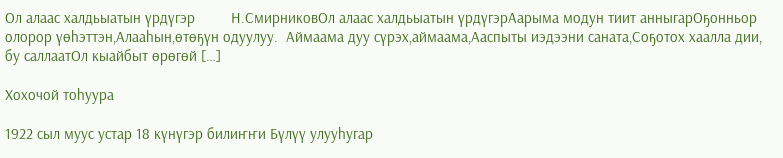Ол алаас халдьыатын үрдүгэр         Н.СмирниковОл алаас халдьыатын үрдүгэрАарыма модун тиит анныгарОҕонньор олорор үөһэттэн,Алааһын,өтөҕүн одуулуу.  Аймаама дуу сүрэх,аймаама,Ааспыты иэдээни саната,Соҕотох хаалла дии, бу саллаатОл кыайбыт өрөгөй […]

Хохочой тоһуура

1922 сыл муус устар 18 күнүгэр билиҥҥи Бүлүү улууһугар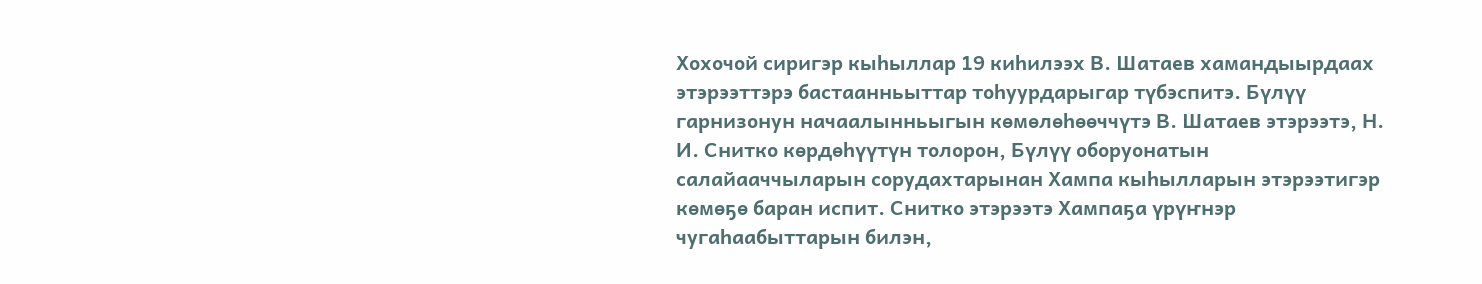Хохочой сиригэр кыһыллар 19 киһилээх В. Шатаев хамандыырдаах этэрээттэрэ бастаанньыттар тоһуурдарыгар түбэспитэ. Бүлүү гарнизонун начаалынньыгын көмөлөһөөччүтэ В. Шатаев этэрээтэ, Н. И. Снитко көрдөһүүтүн толорон, Бүлүү оборуонатын салайааччыларын сорудахтарынан Хампа кыһылларын этэрээтигэр көмөҕө баран испит. Снитко этэрээтэ Хампаҕа үрүҥнэр чугаһаабыттарын билэн,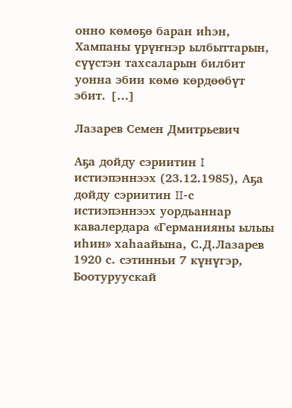онно көмөҕө баран иһэн, Хампаны үрүҥнэр ылбыттарын, сүүстэн тахсаларын билбит уонна эбии көмө көрдөөбүт эбит. […]

Лазарев Семен Дмитрьевич

Аҕа дойду сэриитин I истиэпэннээх (23.12.1985), Аҕа дойду сэриитин II-с истиэпэннээх уордьаннар кавалердара «Германияны ылыы иһин» хаһаайына, С.Д.Лазарев 1920 с. сэтинньи 7 күнүгэр, Боотуруускай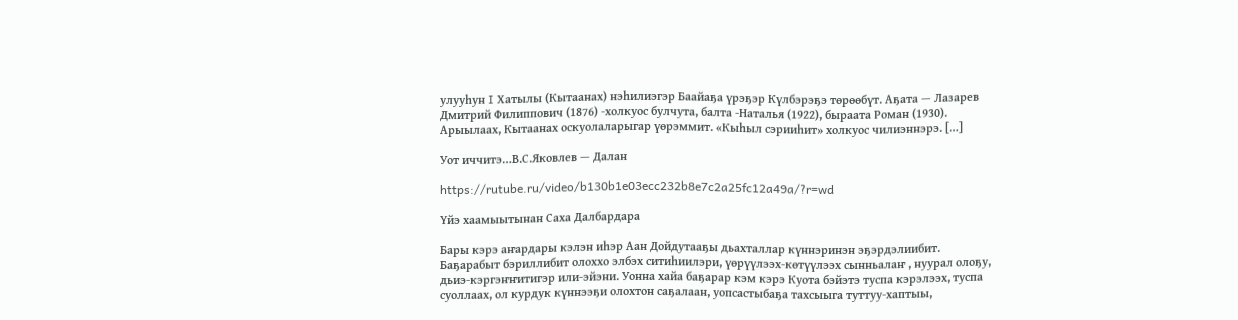улууһун I Хатылы (Кытаанах) нэһилиэгэр Баайаҕа үрэҕэр Күлбэрэҕэ төрөөбүт. Аҕата — Лазарев Дмитрий Филиппович (1876) -холкуос булчута, балта -Наталья (1922), быраата Роман (1930). Арыылаах, Кытаанах оскуолаларыгар үөрэммит. «Кыһыл сэрииһит» холкуос чилиэннэрэ. […]

Уот иччитэ…В.С.Яковлев — Далан

https://rutube.ru/video/b130b1e03ecc232b8e7c2a25fc12a49a/?r=wd

Үйэ хаамыытынан Саха Далбардара

Бары кэрэ аҥардары кэлэн иһэр Аан Дойдутааҕы дьахталлар күннэринэн эҕэрдэлиибит. Баҕарабыт бэриллибит олоххо элбэх ситиһиилэри, үөрүүлээх-көтүүлээх сынньалаҥ , нуурал олоҕу, дьиэ-кэргэҥҥитигэр или-эйэни. Уонна хайа баҕарар кэм кэрэ Куота бэйэтэ туспа кэрэлээх, туспа суоллаах, ол курдук күннээҕи олохтон саҕалаан, уопсастыбаҕа тахсыыга туттуу-хаптыы,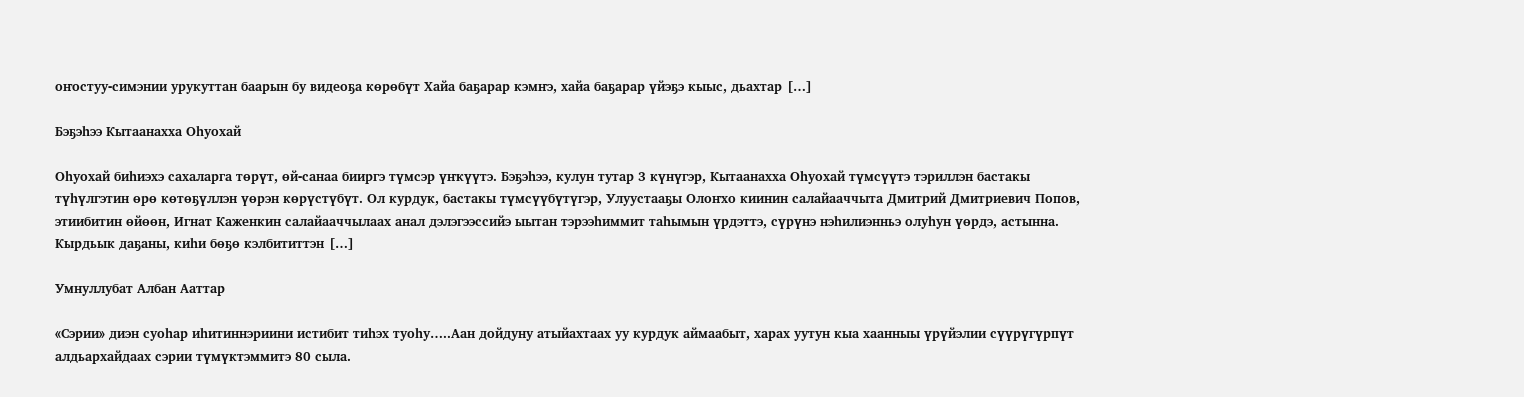оҥостуу-симэнии урукуттан баарын бу видеоҕа көрөбүт Хайа баҕарар кэмҥэ, хайа баҕарар үйэҕэ кыыс, дьахтар […]

Бэҕэһээ Кытаанахха Оһуохай

Оһуохай биһиэхэ сахаларга төрүт, өй-санаа бииргэ түмсэр үҥкүүтэ. Бэҕэһээ, кулун тутар 3 күнүгэр, Кытаанахха Оһуохай түмсүүтэ тэриллэн бастакы түһүлгэтин өрө көтөҕүллэн үөрэн көрүстүбүт. Ол курдук, бастакы түмсүүбүтүгэр, Улуустааҕы Олоҥхо киинин салайааччыта Дмитрий Дмитриевич Попов, этиибитин өйөөн, Игнат Каженкин салайааччылаах анал дэлэгээссийэ ыытан тэрээһиммит таһымын үрдэттэ, сүрүнэ нэһилиэнньэ олуһун үөрдэ, астынна. Кырдьык даҕаны, киһи бөҕө кэлбититтэн […]

Умнуллубат Албан Ааттар

«Сэрии» диэн суоһар иһитиннэриини истибит тиһэх туоһу…..Аан дойдуну атыйахтаах уу курдук аймаабыт, харах уутун кыа хаанныы үрүйэлии сүүрүгүрпүт алдьархайдаах сэрии түмүктэммитэ 80 сыла.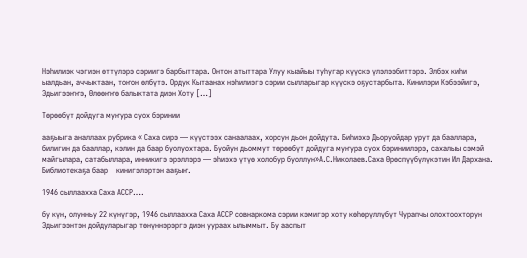Нэһилиэк чэгиэн өттүлэрэ сэриигэ барбыттара. Онтон атыттара Улуу кыайыы туһугар күүскэ үлэлээбиттэрэ. Элбэх киһи ыалдьан, аччыктаан, тоҥон өлбүтэ. Ордук Кытаанах нэһилиэгэ сэрии сылларыгар күүскэ оҕустарбыта. Кинилэри Кэбээйигэ, Эдьигээҥҥэ, Өлөөҥҥө балыктата диэн Хоту […]

Төрөөбүт дойдуга муҥура суох бэринии

ааҕыыга аналлаах рубрика « Саха сирэ — күүстээх санаалаах, хорсун дьон дойдута. Биһиэхэ Дьоруойдар урут да бааллара, билигин да бааллар, кэлин да баар буолуохтара. Буойун дьоммут төрөөбүт дойдуга муҥура суох бэриниилэрэ, сахалыы сэмэй майгылара, сатабыллара, инникигэ эрэллэрэ — эһиэхэ үтүө холобур буоллун»А.С.Николаев.Саха Өрөспүүбүлүкэтин Ил Дархана. Библиотекаҕа баар    кинигэлэртэн ааҕыҥ.

1946 сыллаахха Саха АССР….

бу күн, олунньу 22 күнүгэр, 1946 сыллаахха Саха АССР совнаркома сэрии кэмигэр хоту көһөрүллүбүт Чурапчы олохтоохторун Эдьигээнтэн дойдуларыгар төнүннэрэргэ диэн уураах ылыммыт. Бу ааспыт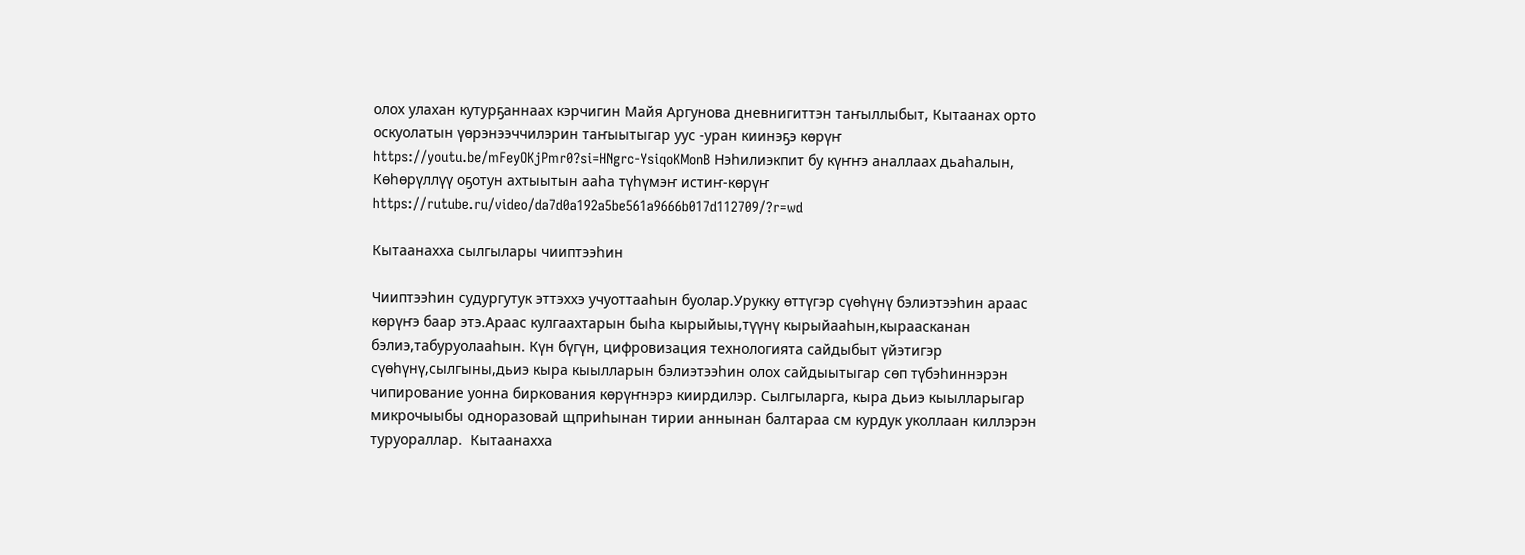олох улахан кутурҕаннаах кэрчигин Майя Аргунова дневнигиттэн таҥыллыбыт, Кытаанах орто оскуолатын үөрэнээччилэрин таҥыытыгар уус -уран киинэҕэ көрүҥ https://youtu.be/mFeyOKjPmr0?si=HNgrc-YsiqoKMonB Нэһилиэкпит бу күҥҥэ аналлаах дьаһалын, Көһөрүллүү оҕотун ахтыытын ааһа түһүмэҥ истиҥ-көрүҥ https://rutube.ru/video/da7d0a192a5be561a9666b017d112709/?r=wd

Кытаанахха сылгылары чииптээһин

Чииптээһин судургутук эттэххэ учуоттааһын буолар.Урукку өттүгэр сүөһүнү бэлиэтээһин араас көрүҥэ баар этэ.Араас кулгаахтарын быһа кырыйыы,түүнү кырыйааһын,кыраасканан бэлиэ,табуруолааһын. Күн бүгүн, цифровизация технологията сайдыбыт үйэтигэр сүөһүнү,сылгыны,дьиэ кыра кыылларын бэлиэтээһин олох сайдыытыгар сөп түбэһиннэрэн чипирование уонна биркования көрүҥнэрэ киирдилэр. Сылгыларга, кыра дьиэ кыылларыгар микрочыыбы одноразовай щприһынан тирии аннынан балтараа см курдук уколлаан киллэрэн туруораллар.  Кытаанахха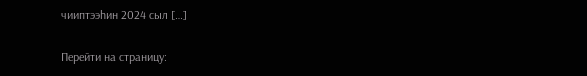чииптээһин 2024 сыл […]

Перейти на страницу: